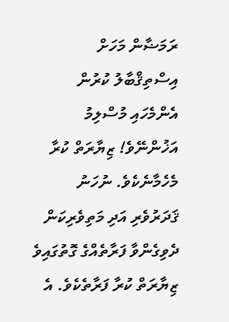ރަމަޟާން މަހަށް އިސްތިޤްބާލު ކުރުން
އެންމެހައި މުސްލިމު އަޚުންނޭވެ! ޒިޔާރަތް ކުރާ މެހެމާނެކެވެ. ނުހަނު ޤަދަރުވެރި އަދި މަތިވެރިކަން ދެވިގެންވާ ފަރާތެއްގެ ގޮތުގައިވެ ޒިޔާރަތް ކުރާ ފަރާތެކެވެ. އެ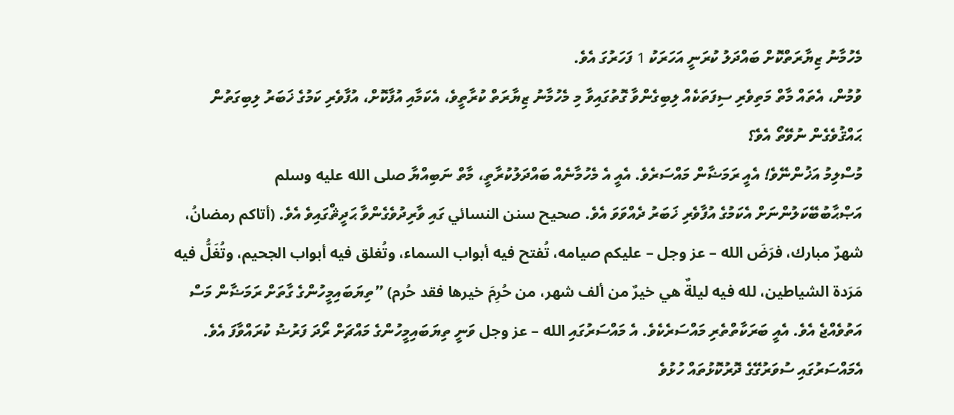މެހުމާނު ޒިޔާރަތްކޮށް ބައްދަލު ކުރަނީ އަހަރަކު 1 ފަހަރުގަ އެވެ.
ވުމުން، އެތައް މާތް މަތިވެރި ސިފަތަކެއް ލިބިގެންވާ ގޮތުގައިވާ މި މެހުމާނު ޒިޔާރަތް ކުރާތީވެ، އެކަމާއި އުފާކޮށް، އުފާވެރި ކަމުގެ ޚަބަރު ލިބިގަތުން ޙައްޤުވެގެން ނުވޭތޯ އެވެ؟
މުސްލިމު އަޚުންނޭވެ! އެއީ ރަމަޟާން މައްސަރެވެ. އެއީ އެ މެހުމާނެއް ބައްދަލުކުރާތީ، މާތް ނަބިއްޔާ صلى الله عليه وسلم އަޞްޙާބުބޭކަލުންނަށް އެކަމުގެ އުފާވެރި ޚަބަރު ދެއްވަވަ އެވެ. صحيح سنن النسائي ގައި ވާރިދުވެގެންވާ ޙަދީޘްގައިވެ އެވެ. (أتاكم رمضانُ، شهرٌ مبارك، فرَضَ الله – عز وجل – عليكم صيامه، تُفتح فيه أبواب السماء، وتُغلق فيه أبواب الجحيم، وتُغَلُّ فيه مَرَدة الشياطين، لله فيه ليلةٌ هي خيرٌ من ألف شهر، من حُرِمَ خيرها فقد حُرم) ”ތިޔަބައިމީހުންގެ ގާތަށް ރަމަޟާން މަސް އަތުވެއްޖެ އެވެ. އެއީ ބަރަކާތްތެރި މައްސަރެކެވެ. އެ މައްސަރުގައި الله – عز وجل ވަނީ ތިޔަބައިމީހުންގެ މައްޗަށް ރޯދަ ފަރުޟު ކުރައްވާފަ އެވެ. އެމައްސަރުގައި ސުވަރުގޭގެ ދޮރުކޮޅުތައް ހުޅުވެ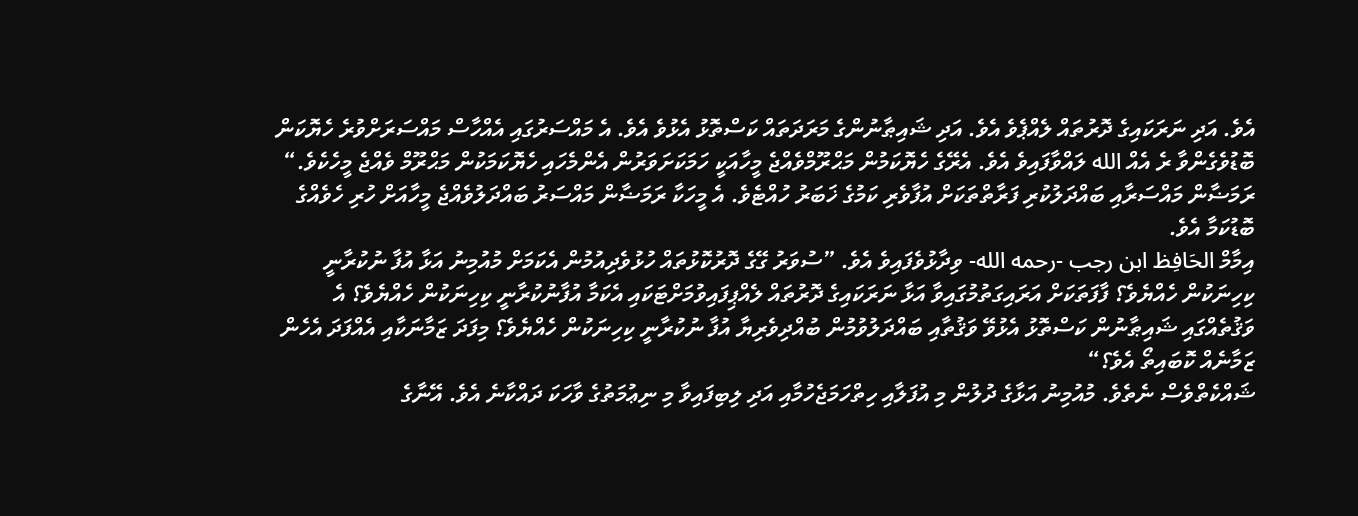އެވެ. އަދި ނަރަކައިގެ ދޮރުތައް ލެއްޕެވެ އެވެ. އަދި ޝައިޠާނުންގެ މަރަދަތައް ކަސްތޮޅު އެޅުވެ އެވެ. އެ މައްސަރުގައި އެއްހާސް މައްސަރަށްވުރެ ހެޔޮކަން ބޮޑުވެގެންވާ ރެ އެއް الله ލައްވާފައިވެ އެވެ. އެރޭގެ ހެޔޮކަމުން މަޙްރޫމްވެއްޖެ މީހާއަކީ ހަމަކަށަވަރުން އެންމެހައި ހެޔޮކަމަކުން މަޙްރޫމް ވެއްޖެ މީހެކެވެ.“
ރަމަޟާން މައްސަރާއި ބައްދަލުކުރި ފަރާތްތަކަށް އުފާވެރި ކަމުގެ ޚަބަރު ހުއްޓެވެ. އެ މީހަކާ ރަމަޟާން މައްސަރު ބައްދަލުވެއްޖެ މީހާއަށް ހުރި ހެވެއްގެ ބޮޑުކަމާ އެވެ.
އިމާމް الحَافِظ ابن رجب -رحمه الله- ވިދާޅުވެފައިވެ އެވެ. ”ސުވަރު ގޭގެ ދޮރުކޮޅުތައް ހުޅުވެދިއުމުން އެކަމަށް މުއުމިނު އަޅާ އުފާ ނުކުރާނީ ކިހިނަކުން ހެއްޔެވެ؟ ފާފަތަކަށް އަރައިގަތުމުގައިވާ އަޅާ ނަރަކައިގެ ދޮރުތައް ލެއްޕިފައިވުމަށްޓަކައި އެކަމާ އުފާނުކުރާނީ ކިހިނަކުން ހެއްޔެވެ؟ އެ ވަޤުތެއްގައި ޝައިޠާނުން ކަސްތޮޅު އެޅުވޭ ވަޤުތާއި ބައްދަލުވުމުން ބުއްދިވެރިޔާ އުފާ ނުކުރާނީ ކިހިނަކުން ހެއްޔެވެ؟ މިފަދަ ޒަމާނަކާއި އެއްފަދަ އެހެން ޒަމާނެއް ކޮބައިތޯ އެވެ؟“
ޝައްކެތްވެސް ނެތެވެ. މުއުމިނު އަޅާގެ ދުލުން މި އުފަލާއި ހިތްހަމަޖެހުމާއި އަދި ލިބިފައިވާ މި ނިޢުމަތުގެ ވާހަކަ ދައްކާނެ އެވެ. އޭނާގެ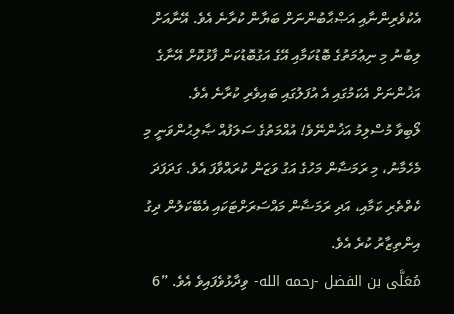އެކުވެރިންނާއި އަޞްޙާބުންނަށް ބަޔާން ކުރާނެ އެވެ. އޭނާއަށް ލިބުނު މި ނިޢުމަތުގެ ބޮޑުކަމާއި އޭގެ އަގުބޮޑުކަން ފާޅުކޮށް އޭނާގެ އަޚުންނަށް އެކަމުގައި އެ އުފަލުގައި ބައިވެރި ކުރާނެ އެވެ.
ލޯބިވާ މުސްލިމު އަޚުންނޭވެ! އުއްމަތުގެ ސަލަފުއް ޞާލިޙުންވަނީ މި މެހެމާނު، މި ރަމަޟާން މަހުގެ އަގު ވަޒަން ކުރައްވާފަ އެވެ. ގަދަފަދަ ކެތްތެރި ކަމާއި، އަދި ރަމަޟާން މައްސަރަށްޓަކައި އެބޭކަލުން ދިގު އިންތިޒާރު ކުރެ އެވެ.
مُعَلَّى بن الفضل -رحمه الله- ވިދާޅުވެފައިވެ އެވެ. ”6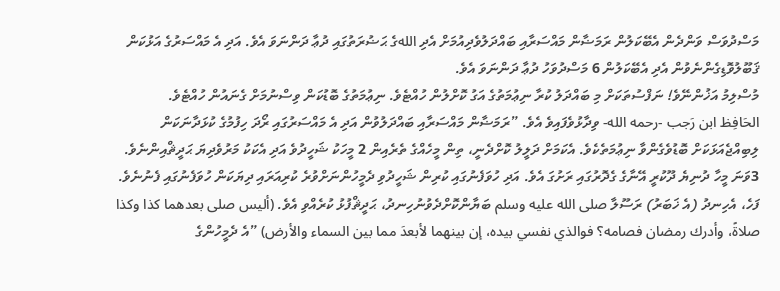މަސްދުވަސް ވަންދެން އެބޭކަލުން ރަމަޟާން މައްސަރާއި ބައްދަލުވެދިއުމަށް އެދި اللهގެ ޙަޟުރަތުގައި ދުޢާ ދަންނަވަ އެވެ. އަދި އެ މައްސަރުގެ އަޅުކަން ޤަބޫލުވޮޑިގެންނެވުން އެދި އެބޭކަލުން 6 މަސްދުވަހު ދުޢާ ދަންނަވަ އެވެ.
މުސްލިމު އަޚުންނޭވެ! ނަފްސުތަކަށް މި ބައްދަލު ކުރާ ނިޢުމަތުގެ އަގު ކޮށްލުން ހުއްޓެވެ. ނިޢުމަތުގެ ބޮޑުކަން ވިސްނުމަށް ގެނައުން ހުއްޓެވެ.
الحَافِظ ابن رَجب -رحمه الله- ވިދާޅުވެފައިވެ އެވެ. ”ރަމަޟާން މައްސަރާއި ބައްދަލުވުން އަދި އެ މައްސަރުގައި ރޯދަ ހިފުމުގެ ކުޅަދާނަކަން ލިބިއްޖެއަޅަކަށް ބޮޑުވެގެންވާ ނިޢުމަތެކެވެ. އެކަމަށް ދަލީލު ކޮށްދެނީ، ތިން މީހެއްގެ ތެރެއިން 2 މީހަކު ޝަހީދުވެ އަދި އެކަކު މަރުވެދިޔަ ޙަދީޘްއިންނެވެ. 3ވަނަ މީހާ ދުނިޔެ ދޫކުރީ އޭނާގެ ގެދޮރުގައި ރަށުގަ އެވެ. އަދި ހުވަފެނުގައި ކުރިން ޝަހީދުވި ދެމީހުންނަށްވުރެ ކުރިއަރައި ދިޔަކަން ހުވަފެނުގައި ފެނުނެވެ.
ފަހެ، އެހިނދު (އެ ޚަބަރު) ރަސޫލާ صلى الله عليه وسلم ބަޔާންކޮށްދެވުނުހިނދު، ޙަދީޘްފުޅު ކުރެއްވި އެވެ. (أليس صلى بعدهما كذا وكذا صلاةً، وأدرك رمضان فصامه؟ فوالذي نفسي بيده، إن بينهما لأبعدَ مما بين السماء والأرض) ”އެ ދެމީހުންގެ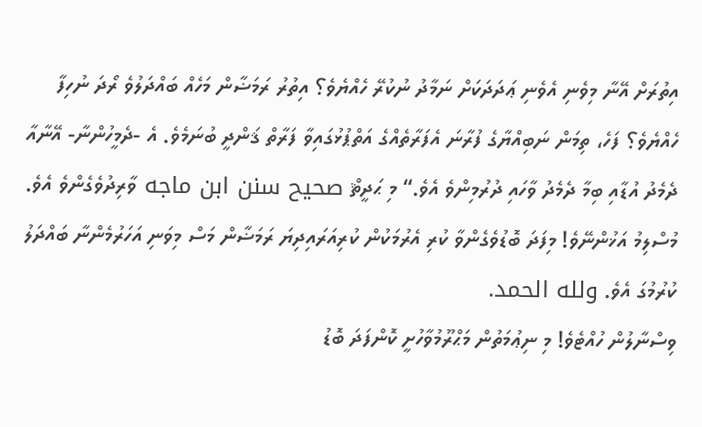އިތުރަށް އޭނާ މިވެނި އެވެނި ޢަދަދަކަށް ނަމާދު ނުކުރޭ ހެއްޔެވެ؟ އިތުރު ރަމަޟާން މަހެއް ބައްދަލުވެ ރޯދަ ނުހިފާ ހެއްޔެވެ؟ ފަހެ، ތިމަން ނަބިއްޔާގެ ފުރާނަ އެފަރާތެއްގެ އަތްޕުޅުގައިވާ ފަރާތް ޤަންދީ ބުނަމެވެ. އެ -ދެމީހުންނާ- އޭނާއާ ދެމެދު އުޑާއި ބިމާ ދެމެދު ވާހައި ދުރުމިންވެ އެވެ.“ މި ޙަދީޘް صحيح سنن ابن ماجه ވާރިދުވެގެންވެ އެވެ.
މުސްލިމު އަޚުންނޭވެ! މިފަދަ ބޮޑުވެގެންވާ ކުރި އެރުމަކުން ކުރިއަރައިދިޔަ ރަމަޟާން މަސް މިވަނި އަހަރުމެންނާ ބައްދަލު ކުރުމުގަ އެވެ. ولله الحمد.
ވިސްނާލުން ހުއްޓެވެ! މި ނިޢުމަތުން މަޙްރޫމުވާހުށީ ކޮންފަދަ ބޮޑު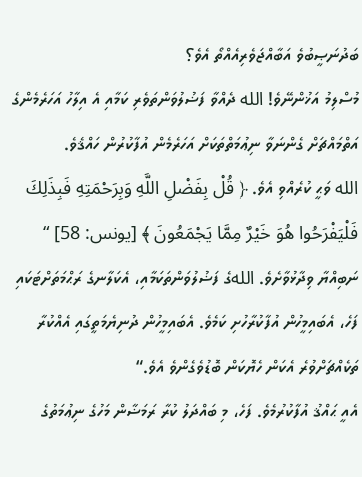ބަދުނަޞީބުވެ އަބާއްޖަވެރިއެއްތޯ އެވެ؟
މުސްލިމު އަޚުންނޭވެ! الله ދެއްވާ ފަޟުލުވަންތަވެރި ކަމާއި އެ އިލާހު އަހަރެމެންގެ އަތްމައްޗަށް ގެންނަވާ ނިޢުމަތްތަކަށް އަހަރެމެން އުފާކުރުން ހައްޤެވެ.
الله ވަޙީ ކުރެއްވި އެވެ. ﴿ قُلْ بِفَضْلِ اللَّهِ وَبِرَحْمَتِهِ فَبِذَلِكَ فَلْيَفْرَحُوا هُوَ خَيْرٌ مِمَّا يَجْمَعُونَ ﴾ [يونس: 58] “ ނަބިއްޔާ ވިދާޅުވާށެވެ. اللهގެ ފަޟުލުވަންތަކަމާއި، އެކަލާނގެ ރަޙްމަތަށްޓަކައި ފަހެ، އެބައިމީހުން އުފާކުރާހުށި ކަމެވެ. އެބައިމީހުން ދުނިޔެމަތީގައި އެއްކުރާ ތަކެއްޗަށްވުރެ އެކަން ހެޔޮކަން ބޮޑުވެގެންވެ އެވެ.“
އެއީ ޙައްޤު އުފާކުރުމެވެ. ފަހެ، މި ބައްދަލު ކުރާ ރަމަޟާން މަހުގެ ނިޢުމަތުގެ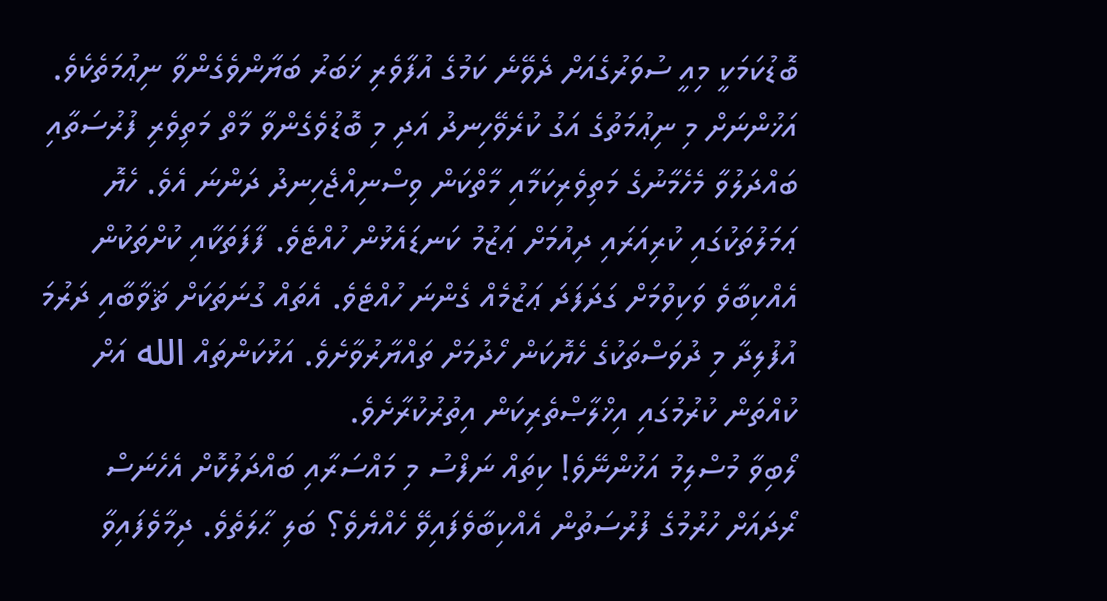ބޮޑުކަމަކީ މިއީ ސުވަރުގެއަށް ދެވޭނެ ކަމުގެ އުފާވެރި ޚަބަރު ބަޔާންވެގެންވާ ނިޢުމަތެކެވެ.
އަޚުންނަށް މި ނިޢުމަތުގެ އަގު ކުރެވޭހިނދު އަދި މި ބޮޑުވެގެންވާ މާތް މަތިވެރި ފުރުސަތާއި ބައްދަލުވާ މެހެމާނުގެ މަތިވެރިކަމާއި މާތްކަން ވިސްނިއްޖެހިނދު ދަންނަ އެވެ. ހެޔޮ ޢަމަލުތަކުގައި ކުރިއަރައި ދިއުމަށް ޢަޒުމު ކަނޑައެޅުން ހުއްޓެވެ. ފާފަތަކާއި ކުށްތަކުން އެއްކިބާވެ ވަކިވުމަށް ގަދަފަދަ ޢަޒުމެއް ގެންނަ ހުއްޓެވެ. އެތައް ގުނަތަކަށް ޘަވާބާއި ދަރުމަ އުފުލިދާ މި ދުވަސްތަކުގެ ހެޔޮކަން ހޯދުމަށް ތައްޔާރުވާށެވެ. އަޅުކަންތައް الله އަށް ކުއްތަން ކުރުމުގައި އިޚްލާޞްތެރިކަން އިތުރުކުރާށެވެ.
ލޯބިވާ މުސްލިމު އަޚުންނޭވެ! ކިތައް ނަފްސު މި މައްސަރާއި ބައްދަލުކޮށް އެހެނަސް ރޯދައަށް ހުރުމުގެ ފުރުސަތުން އެއްކިބާވެފައިވޭ ހެއްޔެވެ؟ ބަލި ޙާލަތެވެ. ދިމާވެފައިވާ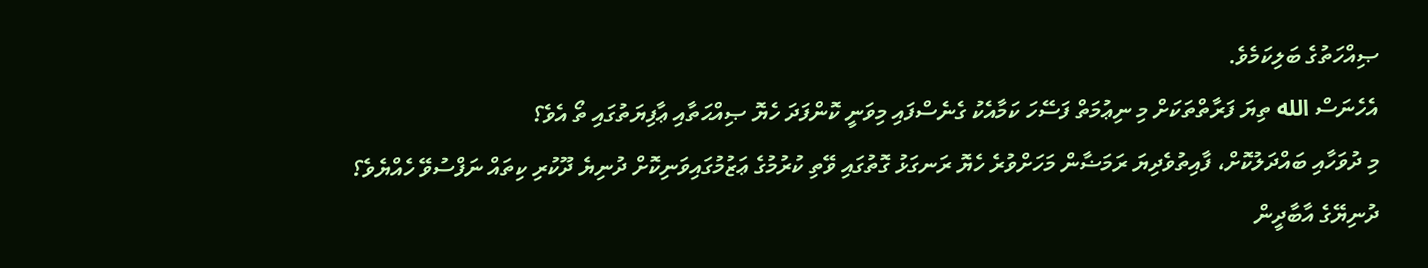ޞިއްހަތުގެ ބަލިކަމެވެ.
އެހެނަސް الله ތިޔަ ފަރާތްތަކަށް މި ނިޢުމަތް ފަސޭހަ ކަމާއެކު ގެނެސްފައި މިވަނީ ކޮންފަދަ ހެޔޮ ޞިއްޙަތާއި ޢާފިޔަތުގައި ތޯ އެވެ؟
މި ދުވަހާއި ބައްދަލުކޮށް، ފާއިތުވެދިޔަ ރަމަޟާން މަހަށްވުރެ ހެޔޮ ރަނގަޅު ގޮތުގައި ވޭތި ކުރުމުގެ ޢަޒުމުގައިވަނިކޮށް ދުނިޔެ ދޫކުރި ކިތައް ނަފްސުވޭ ހެއްޔެވެ؟
ދުނިޔޭގެ އާބާދީން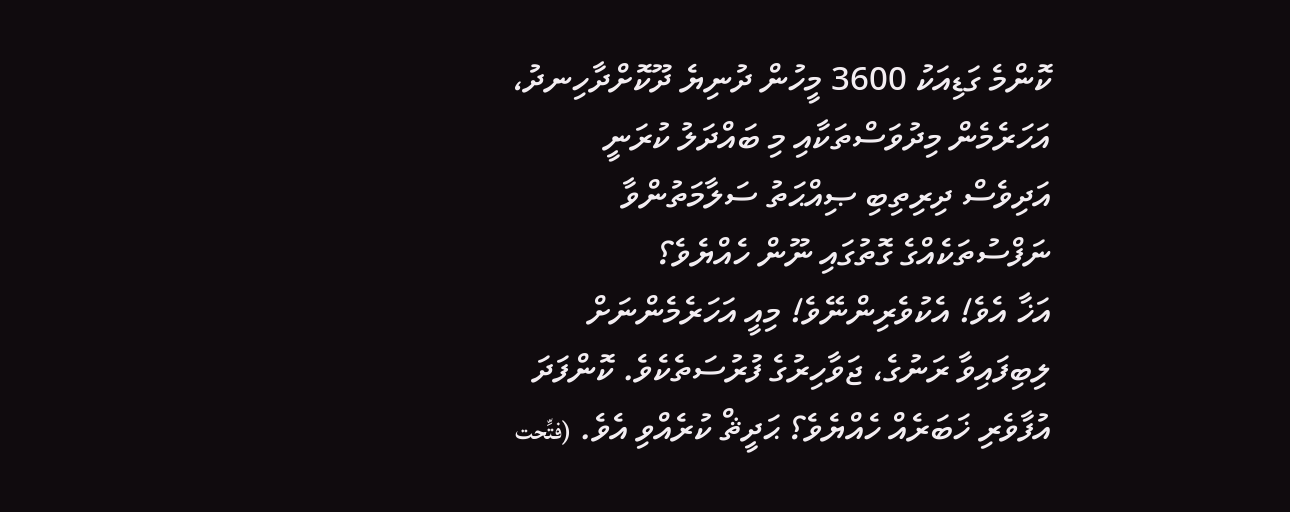ކޮންމެ ގަޑިއަކު 3600 މީހުން ދުނިޔެ ދޫކޮށްދާހިނދު، އަހަރެމެން މިދުވަސްތަކާއި މި ބައްދަލު ކުރަނީ އަދިވެސް ދިރިތިބި ޞިއްޙަތު ސަލާމަތުންވާ ނަފްސުތަކެއްގެ ގޮތުގައި ނޫން ހެއްޔެވެ؟
އަޚާ އެވެ! އެކުވެރިންނޭވެ! މިއީ އަހަރެމެންނަށް ލިބިފައިވާ ރަނުގެ، ޖަވާހިރުގެ ފުރުސަތެކެވެ. ކޮންފަދަ އުފާވެރި ޚަބަރެއް ހެއްޔެވެ؟ ޙަދީޘް ކުރެއްވި އެވެ. (فتِّحت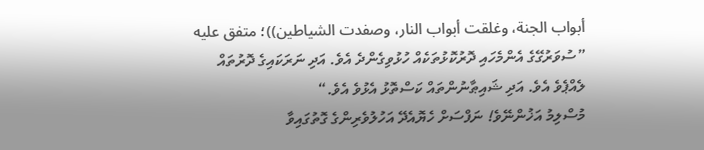أبواب الجنة، وغلقت أبواب النار، وصفدت الشياطين))؛ متفق عليه ”ސުވަރުގޭގެ އެންމެހައި ދޮރުކޮޅުތަކެއް ހުޅުވިގެންދެ އެވެ. އަދި ނަރަކައިގެ ދޮރުތައް ލެއްޕެވެ އެވެ. އަދި ޝައިޠާނުންތައް ކަސްތޮޅު އެޅުވެ އެވެ.“
މުސްލިމު އަޚުންނޭވެ! ނަފްސަށް ހެޔޮއެދޭ އަހުލުވެރިންގެ ގޮތުގައިވާ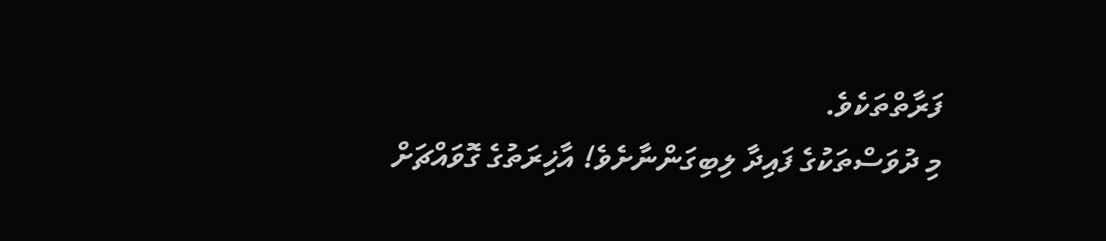ފަރާތްތަކެވެ.
މި ދުވަސްތަކުގެ ފައިދާ ލިބިގަންނާށެވެ! އާޚިރަތުގެ ގޮވައްޗަށް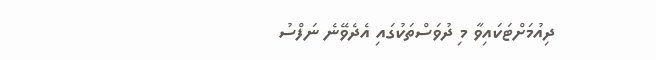ދިއުމަށްޓަކައިވާ މި ދުވަސްތަކުގައި އެދެވޭނެ ނަފްސު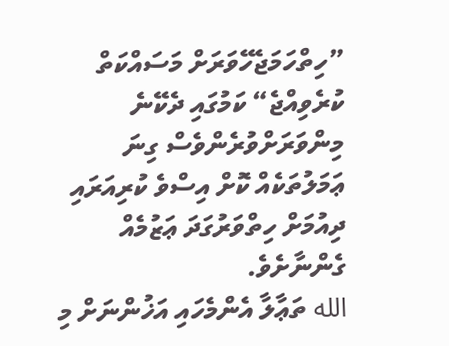”ހިތްހަމަޖެހޭވަރަށް މަސައްކަތް ކުރެވިއްޖެ“ ކަމުގައި ދެކޭނެ މިންވަރަށްވުރެންވެސް ގިނަ ޢަމަލުތަކެއް ކޮށް އިސްވެ ކުރިއަރައި ދިއުމަށް ހިތްވަރުގަދަ ޢަޒުމެއް ގެންނާށެވެ.
الله ތަޢާލާ އެންމެހައި އަޚުންނަށް މި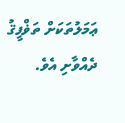ޢަމަލުތަކަށް ތަޥްފީޤު ދެއްވާށި އެވެ.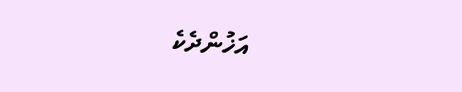އަޚުންދެކެ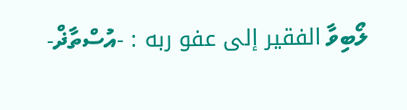ލޯބިވާ الفقير إلى عفو ربه : -އުސްތާޛް-